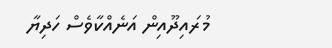މުރައިދޫއިން އަނެއްކާވެސް ހަދިޔާ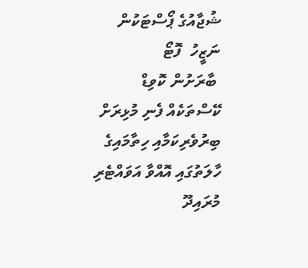ޝުޖާއުގެ ޕޯސްޓަކުން
ނަޒީހު  ފޮޓޯ
 ބާރަށުން ކޮވިޑް ކޭސްތަކެއް ފެނި މުޅިރަށް ބިރުވެރިކަމާއި ހިތާމައިގެ ހާލަތުގައި އޮއްވާ އަވައްޓެރި މުރައިދޫ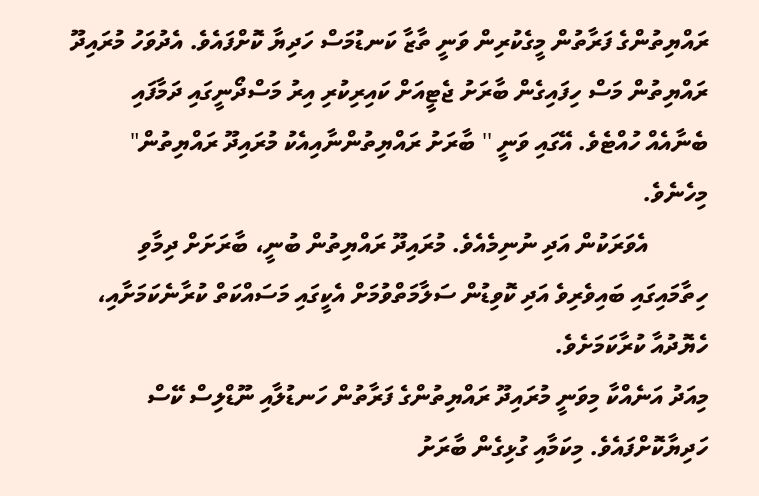ރައްޔިތުންގެ ފަރާތުން މީގެކުރިން ވަނީ ތާޒާ ކަނޑުމަސް ހަދިޔާ ކޮށްފައެވެ. އެދުވަހު މުރައިދޫ ރައްޔިތުން މަސް ހިފައިގެން ބާރަށު ޖެޓީއަށް ކައިރިކުރި އިރު މަސްދޯނީގައި ދަމާފައި ބެނާއެއް ހުއްޓެވެ. އޭގައި ވަނީ '' ބާރަށު ރައްޔިތުންނާއިއެކު މުރައިދޫ ރައްޔިތުން" މިހެނެވެ.
          އެވަރަކުން އަދި ނުނިމެއެވެ. މުރައިދޫ ރައްޔިތުން ބުނީ، ބާރަށަށް ދިމާވި ހިތާމައިގައި ބައިވެރިވެ އަދި ކޮވިޑުން ސަލާމަތްވުމަށް އެކީގައި މަސައްކަތް ކުރާނެކަމަށާއި، ހެޔޮދުއާ ކުރާކަމަށެވެ.
މިއަދު އަނެއްކާ މިވަނީ މުރައިދޫ ރައްޔިތުންގެ ފަރާތުން ހަނޑުލާއި ނޫޑްލިސް ކޭސް ހަދިޔާކޮށްފައެވެ. މިކަމާއި ގުޅިގެން ބާރަށު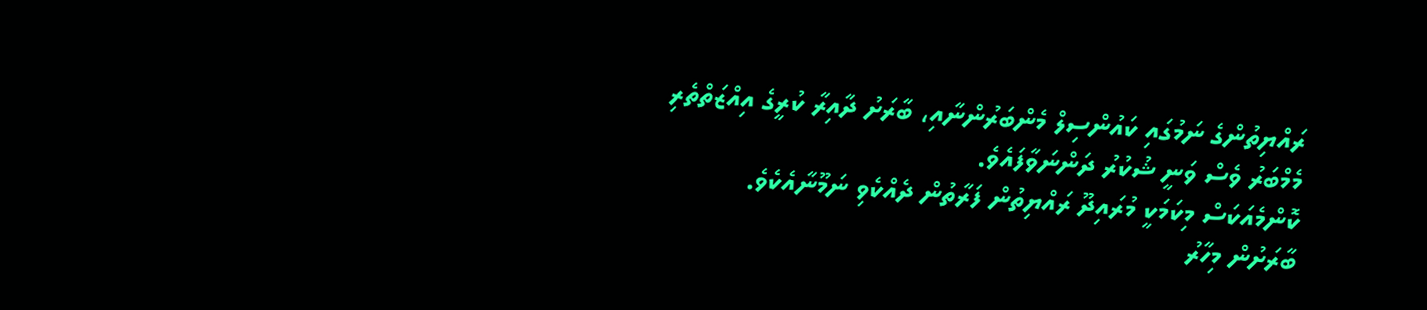ރައްޔިތުންގެ ނަމުގައި ކައުންސިލް މެންބަރުންނާއި، ބާރަށު ދާއިރާ ކުރީގެ އިއްޒަތްތެރި މެމްބަރު ވެސް ވަނީ ޝުކުރު ދަންނަވާފައެވެ.
ކޮންމެއަކަސް މިކަމަކީ މުރައިދޫ ރައްޔިތުން ފަރާތުން ދެއްކެވި ނަމޫނާއެކެވެ.
ބާރަށުން މިހާރު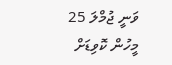ވަނީ ޖުމްލަ 25 މީހުން ކޮވިޑަށް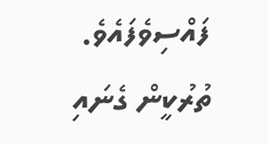ފައްސިވެފައެވެ.
ތުރުކީން ގެނައި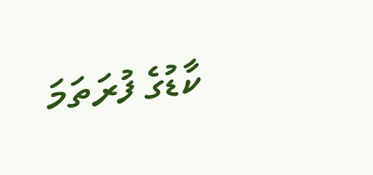ކާޑުގެ ފުރަތަމަ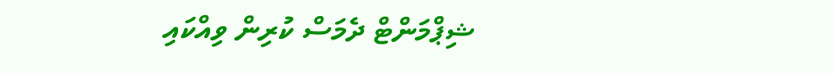ޝިޕްމަންޓް ދެމަސް ކުރިން ވިއްކައި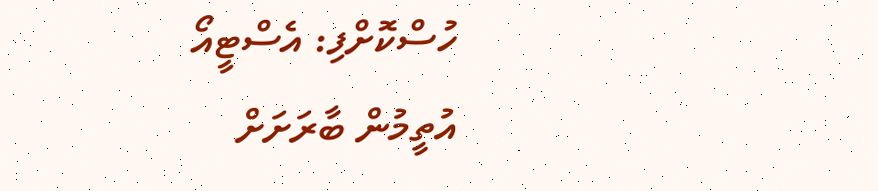ހުސްކޮށްފި: އެސްޓީއޯ
އުތީމުން ބާރަށަށް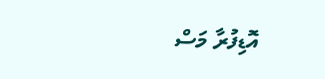އޮޑިފުރާ މަސް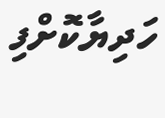ހަދިޔާކޮށްފި